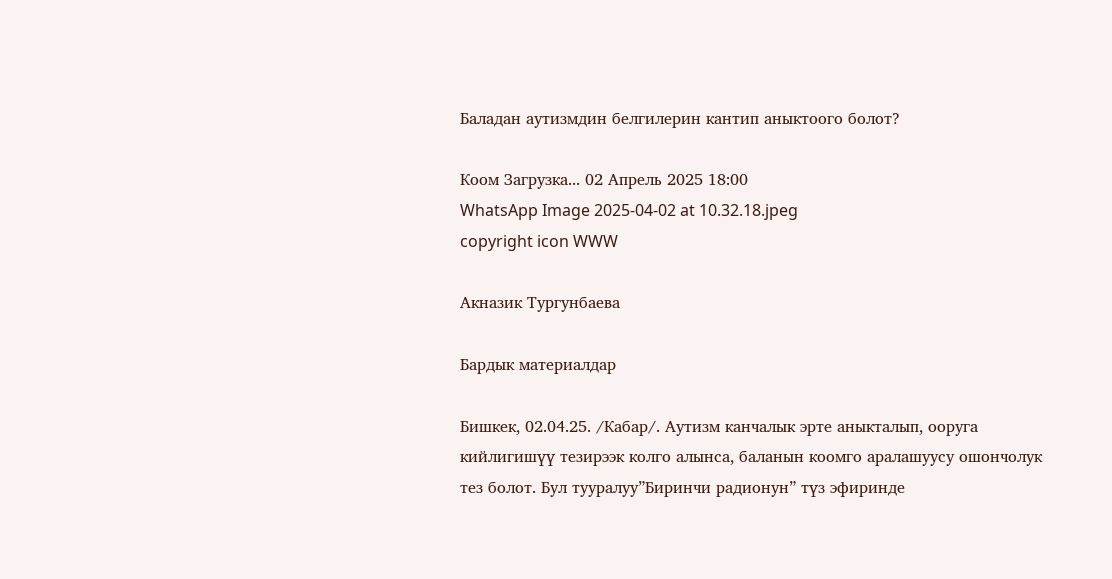Баладан аутизмдин белгилерин кантип аныктоого болот?

Коом Загрузка... 02 Апрель 2025 18:00
WhatsApp Image 2025-04-02 at 10.32.18.jpeg
copyright icon WWW

Акназик Тургунбаева

Бардык материалдар

Бишкек, 02.04.25. /Кабар/. Аутизм канчалык эрте аныкталып, ооруга кийлигишүү тезирээк колго алынса, баланын коомго аралашуусу ошончолук тез болот. Бул тууралуу”Биринчи радионун” түз эфиринде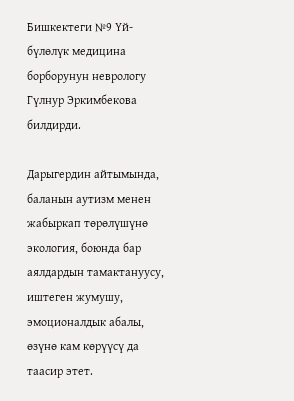Бишкектеги №9 Үй-бүлөлүк медицина борборунун неврологу Гүлнур Эркимбекова билдирди.

Дарыгердин айтымында, баланын аутизм менен жабыркап төрөлүшүнө экология, боюнда бар аялдардын тамактануусу, иштеген жумушу, эмоционалдык абалы, өзүнө кам көрүүсү да таасир этет.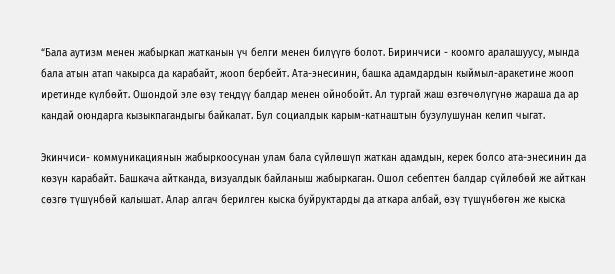“Бала аутизм менен жабыркап жатканын үч белги менен билүүгө болот. Биринчиси - коомго аралашуусу, мында бала атын атап чакырса да карабайт, жооп бербейт. Ата-энесинин, башка адамдардын кыймыл-аракетине жооп иретинде күлбөйт. Ошондой эле өзү теңдүү балдар менен ойнобойт. Ал тургай жаш өзгөчөлүгүнө жараша да ар кандай оюндарга кызыкпагандыгы байкалат. Бул социалдык карым-катнаштын бузулушунан келип чыгат.

Экинчиси- коммуникациянын жабыркоосунан улам бала сүйлөшүп жаткан адамдын, керек болсо ата-энесинин да көзүн карабайт. Башкача айтканда, визуалдык байланыш жабыркаган. Ошол себептен балдар сүйлөбөй же айткан сөзгө түшүнбөй калышат. Алар алгач берилген кыска буйруктарды да аткара албай, өзү түшүнбөгөн же кыска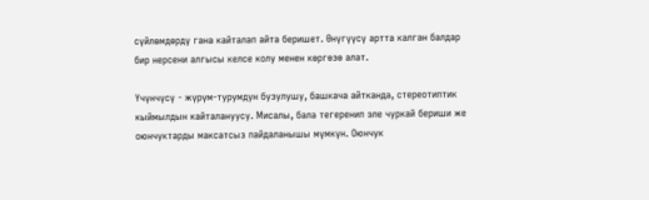сүйлөмдөрдү гана кайталап айта беришет. Өнүгүүсү артта калган балдар бир нерсени алгысы келсе колу менен көргөзө алат.

Үчүнчүсү - жүрүм-турумдун бузулушу, башкача айтканда, стереотиптик кыймылдын кайталануусу. Мисалы, бала тегеренип эле чуркай бериши же оюнчуктарды максатсыз пайдаланышы мүмкүн. Оюнчук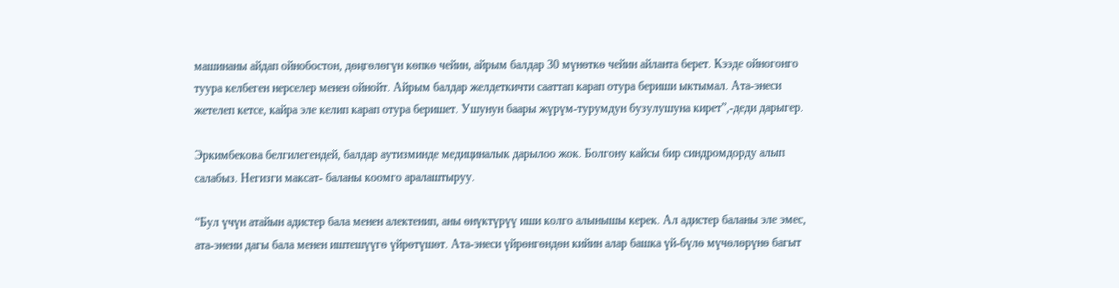машинаны айдап ойнобостон, дөңгөлөгүн көпкө чейин, айрым балдар 30 мүнөткө чейин айланта берет. Кээде ойногонго туура келбеген нерселер менен ойнойт. Айрым балдар желдеткичти сааттап карап отура бериши ыктымал. Ата-энеси жетелеп кетсе, кайра эле келип карап отура беришет. Ушунун баары жүрүм-турумдун бузулушуна кирет”,-деди дарыгер.

Эркимбекова белгилегендей, балдар аутизминде медициналык дарылоо жок. Болгону кайсы бир синдромдорду алып салабыз. Негизги максат- баланы коомго аралаштыруу.

“Бул үчүн атайын адистер бала менен алектенип, аны өнүктүрүү иши колго алынышы керек. Ал адистер баланы эле эмес, ата-энени дагы бала менен иштешүүгө үйрөтүшөт. Ата-энеси үйрөнгөндөн кийин алар башка үй-бүлө мүчөлөрүнө багыт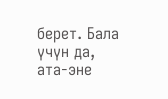берет. Бала үчүн да, ата-эне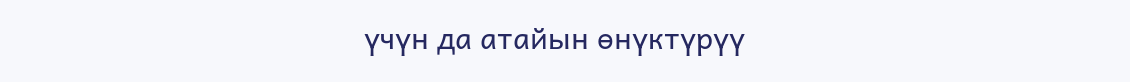үчүн да атайын өнүктүрүү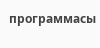программасы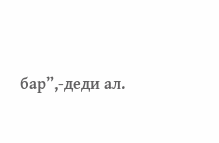бар”,-деди ал.